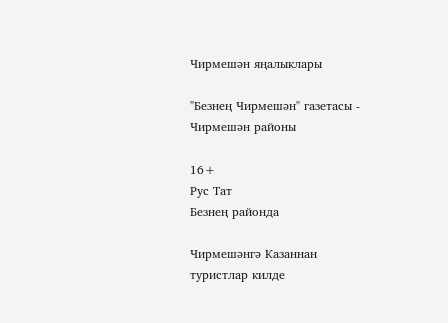Чирмешән яңалыклары

"Безнең Чирмешән" газетасы - Чирмешән районы

16+
Рус Тат
Безнең районда

Чирмешәнгә Казаннан туристлар килде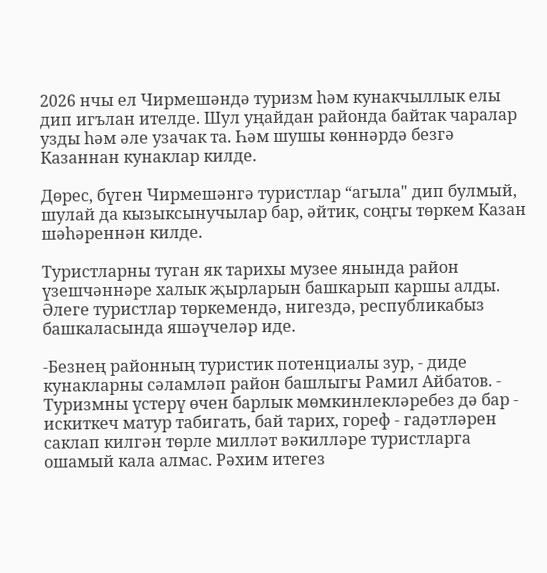2026 нчы ел Чирмешәндә туризм һәм кунакчыллык елы дип игълан ителде. Шул уңайдан районда байтак чаралар узды һәм әле узачак та. Һәм шушы көннәрдә безгә Казаннан кунаклар килде.

Дөрес, бүген Чирмешәнгә туристлар “агыла" дип булмый, шулай да кызыксынучылар бар, әйтик, соңгы төркем Казан шәһәреннән килде.

Туристларны туган як тарихы музее янында район үзешчәннәре халык җырларын башкарып каршы алды. Әлеге туристлар төркемендә, нигездә, республикабыз башкаласында яшәүчеләр иде.

-Безнең районның туристик потенциалы зур, - диде кунакларны сәламләп район башлыгы Рамил Айбатов. - Туризмны үстерү өчен барлык мөмкинлекләребез дә бар - искиткеч матур табигать, бай тарих, гореф - гадәтләрен саклап килгән төрле милләт вәкилләре туристларга ошамый кала алмас. Рәхим итегез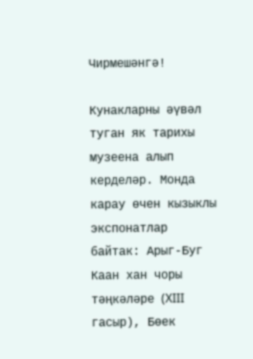Чирмешәнгә!

Кунакларны әүвәл туган як тарихы музеена алып керделәр. Монда карау өчен кызыклы экспонатлар байтак: Арыг-Буг Каан хан чоры тәңкәләре (XIII гасыр), Бөек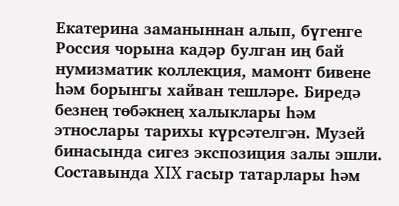Екатерина заманыннан алып, бүгенге Россия чорына кадәр булган иң бай нумизматик коллекция, мамонт бивене һәм борынгы хайван тешләре. Биредә безнең төбәкнең халыклары һәм этнослары тарихы күрсәтелгән. Музей бинасында сигез экспозиция залы эшли. Составында XIX гасыр татарлары һәм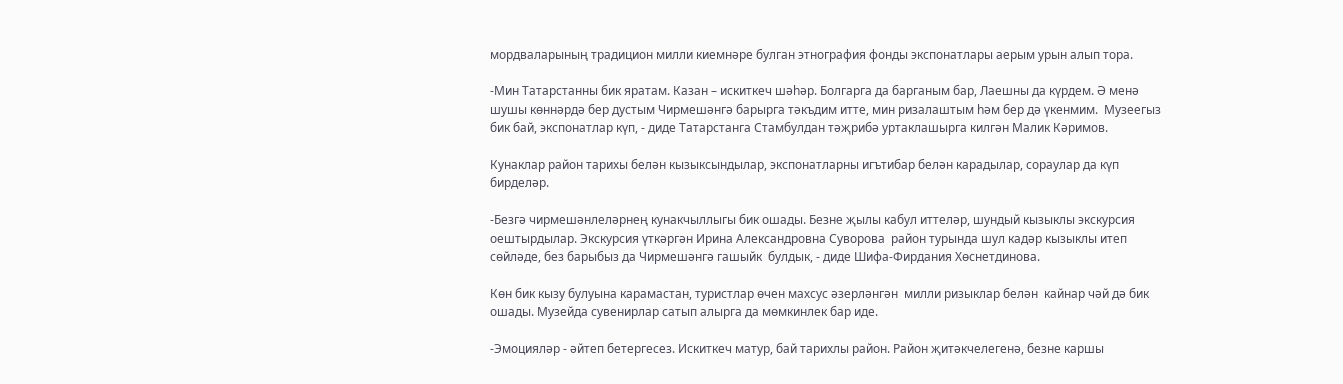мордваларының традицион милли киемнәре булган этнография фонды экспонатлары аерым урын алып тора.

-Мин Татарстанны бик яратам. Казан – искиткеч шәһәр. Болгарга да барганым бар, Лаешны да күрдем. Ә менә шушы көннәрдә бер дустым Чирмешәнгә барырга тәкъдим итте, мин ризалаштым һәм бер дә үкенмим.  Музеегыз бик бай, экспонатлар күп, - диде Татарстанга Стамбулдан тәҗрибә уртаклашырга килгән Малик Кәримов.

Кунаклар район тарихы белән кызыксындылар, экспонатларны игътибар белән карадылар, сораулар да күп бирделәр.

-Безгә чирмешәнлеләрнең кунакчыллыгы бик ошады. Безне җылы кабул иттеләр, шундый кызыклы экскурсия оештырдылар. Экскурсия үткәргән Ирина Александровна Суворова  район турында шул кадәр кызыклы итеп сөйләде, без барыбыз да Чирмешәнгә гашыйк  булдык, - диде Шифа-Фирдания Хөснетдинова.

Көн бик кызу булуына карамастан, туристлар өчен махсус әзерләнгән  милли ризыклар белән  кайнар чәй дә бик ошады. Музейда сувенирлар сатып алырга да мөмкинлек бар иде.

-Эмоцияләр - әйтеп бетергесез. Искиткеч матур, бай тарихлы район. Район җитәкчелегенә, безне каршы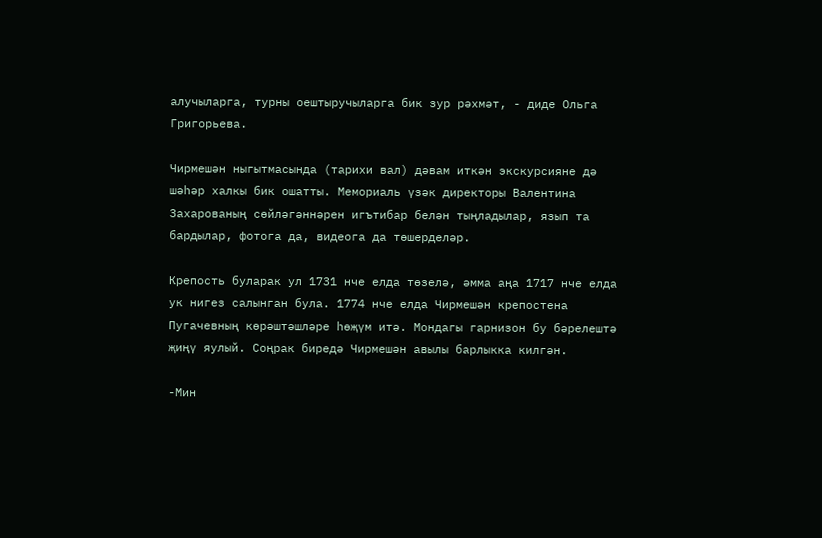алучыларга, турны оештыручыларга бик зур рәхмәт, - диде Ольга Григорьева.

Чирмешән ныгытмасында (тарихи вал) дәвам иткән экскурсияне дә шәһәр халкы бик ошатты. Мемориаль үзәк директоры Валентина Захарованың сөйләгәннәрен игътибар белән тыңладылар, язып та бардылар, фотога да, видеога да төшерделәр.

Крепость буларак ул 1731 нче елда төзелә, әмма аңа 1717 нче елда ук нигез салынган була. 1774 нче елда Чирмешән крепостена Пугачевның көрәштәшләре һөҗүм итә. Мондагы гарнизон бу бәрелештә җиңү яулый. Соңрак биредә Чирмешән авылы барлыкка килгән.

-Мин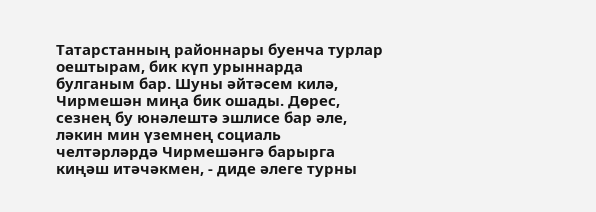Татарстанның районнары буенча турлар оештырам, бик күп урыннарда булганым бар. Шуны әйтәсем килә, Чирмешән миңа бик ошады. Дөрес, сезнең бу юнәлештә эшлисе бар әле, ләкин мин үземнең социаль челтәрләрдә Чирмешәнгә барырга киңәш итәчәкмен, - диде әлеге турны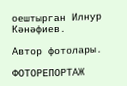оештырган Илнур Кәнәфиев.

Автор фотолары.

ФОТОРЕПОРТАЖ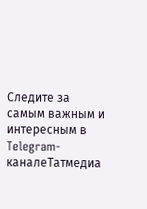Следите за самым важным и интересным в Telegram-каналеТатмедиа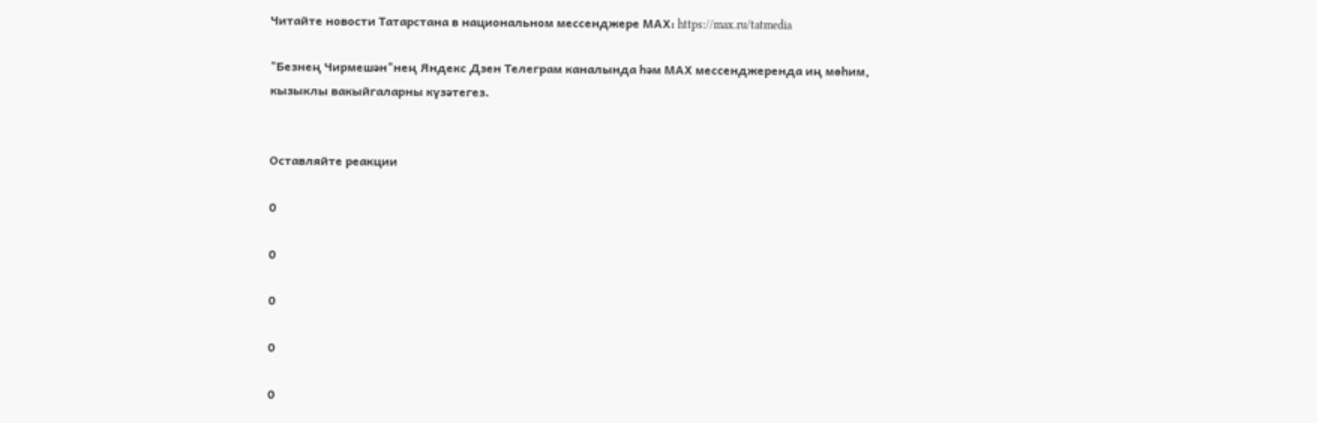Читайте новости Татарстана в национальном мессенджере MАХ: https://max.ru/tatmedia

"Безнең Чирмешән"нең Яндекс Дзен Телеграм каналында һәм МАХ мессенджеренда иң мөһим, кызыклы вакыйгаларны күзәтегез.


Оставляйте реакции

0

0

0

0

0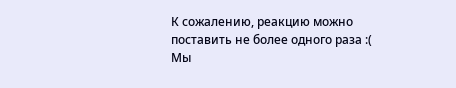К сожалению, реакцию можно поставить не более одного раза :(
Мы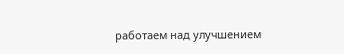работаем над улучшением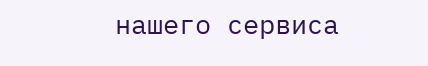нашего сервиса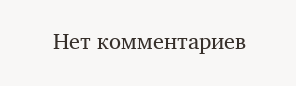Нет комментариев